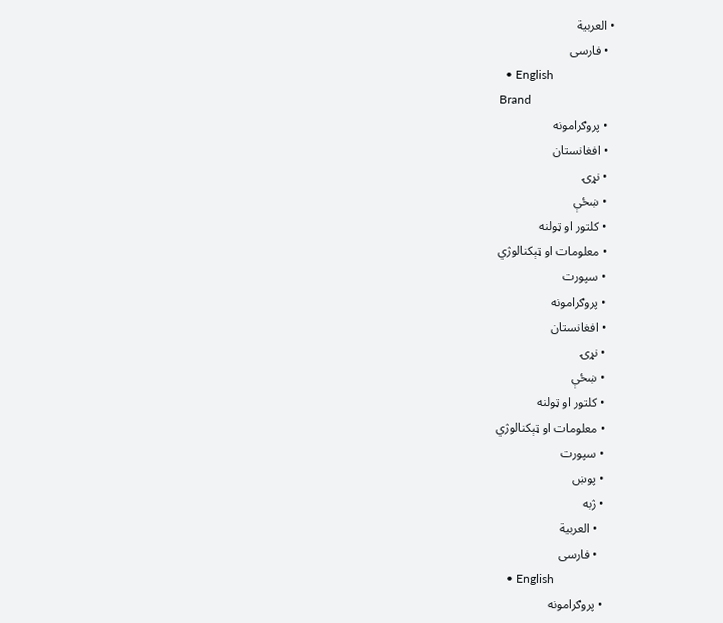• العربية
  • فارسی
  • English
Brand
  • پروګرامونه
  • افغانستان
  • نړۍ
  • ښځې
  • کلتور او ټولنه
  • معلومات او ټېکنالوژي
  • سپورت
  • پروګرامونه
  • افغانستان
  • نړۍ
  • ښځې
  • کلتور او ټولنه
  • معلومات او ټېکنالوژي
  • سپورت
  • پوښ
  • ژبه
    • العربية
    • فارسی
    • English
  • پروګرامونه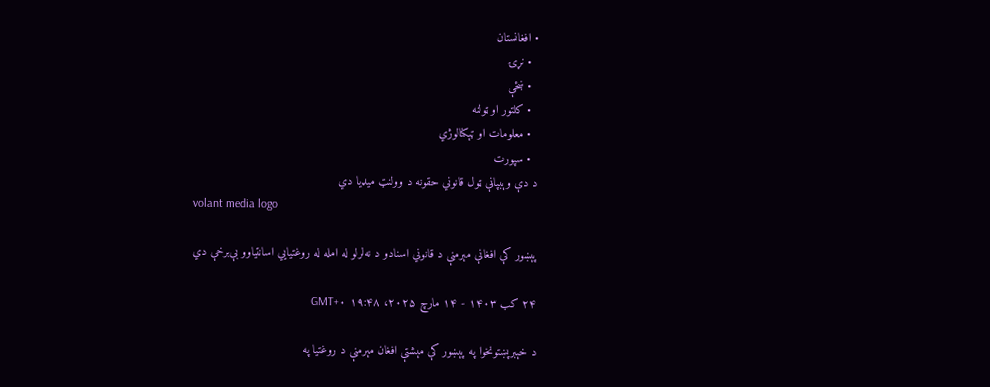• افغانستان
  • نړۍ
  • ښځې
  • کلتور او ټولنه
  • معلومات او ټېکنالوژي
  • سپورت
د دې وېبپاڼې ټول قانوني حقونه د وولنټ میډیا دي
volant media logo

پېښور کې افغانې مېرمنې د قانوني اسنادو د نه‌لرلو له امله له روغتيايي اسانتیاوو بې‌برخې دي

۲۴ کب ۱۴۰۳ - ۱۴ مارچ ۲۰۲۵، ۱۹:۴۸ GMT+۰

د خېبرپښتونخوا په پېښور کې مېشتې افغان مېرمنې د روغتیا په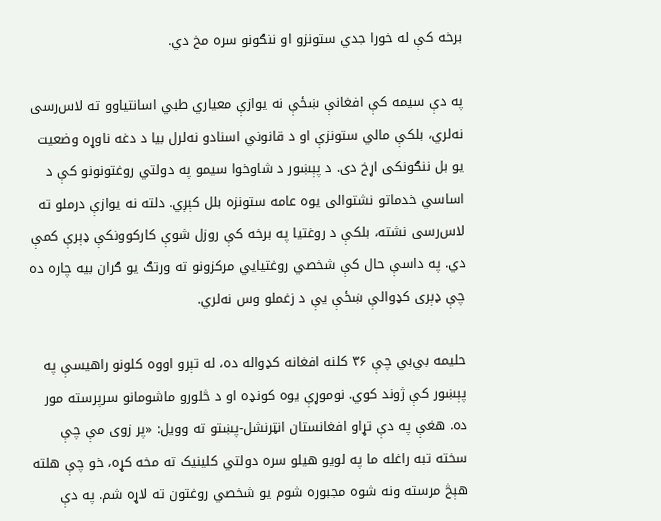برخه کې له خورا جدي ستونزو او ننګونو سره مخ دي.

په دې سیمه کې افغانې ښځې نه یوازې معیاري طبي اسانتیاوو ته لاس‌رسی نه‌لري، بلکې مالي ستونزې او د قانوني اسنادو نه‌لرل بیا د دغه ناوړه وضعیت یو بل ننګونکی اړخ دی. د پېښور د شاوخوا سیمو په دولتي روغتونونو کې د اساسي خدماتو نشتوالی یوه عامه ستونزه بلل کېږي. دلته نه یوازې درملو ته لاس‌رسی نشته، بلکې د روغتیا په برخه کې روزل شوې کارکوونکې ډېرې کمې دي. په داسې حال کې شخصي روغتیايي مرکزونو ته ورتګ یو ګران بیه چاره ده چې ډېری کډوالې ښځې یې د زغملو وس نه‌لري.

حلیمه بي‌بي چې ۳۶ کلنه افغانه کډواله ده، له تېرو اووه کلونو راهیسې په پېښور کې ژوند کوي. نوموړې یوه کونډه او د څلورو ماشومانو سرپرسته مور ده. هغې په دې تړاو افغانستان انټرنشل-پښتو ته وویل: «پر زوی مې چې سخته تبه راغله ما په لویو هیلو سره دولتي کلینیک ته مخه کړه، خو چې هلته هېڅ مرسته ونه شوه مجبوره شوم یو شخصي روغتون ته لاړه شم. په دې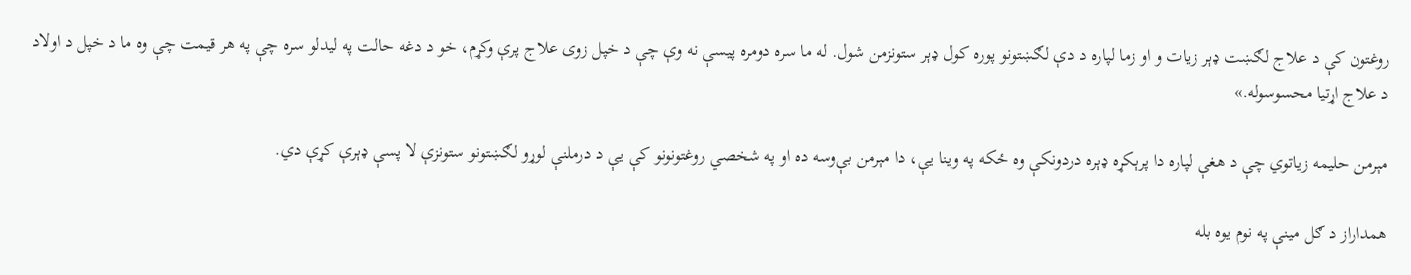روغتون کې د علاج لګښت ډېر زیات و او زما لپاره د دې لګښتونو پوره کول ډېر ستونزمن شول. له ما سره دومره پیسې نه وې چې د خپل زوی علاج پرې وکړم، خو د دغه حالت په لیدلو سره چې په هر قیمت چې وه ما د خپل د اولاد د علاج اړتیا محسوسوله.»

مېرمن حلیمه زیاتوي چې د هغې لپاره دا پرېکړه ډېره دردونکې وه ځکه په وینا یې، دا مېرمن بې‌وسه ده او په شخصي روغتونونو کې یې د درملنې لوړو لګښتونو ستونزې لا پسې ډېرې کړې دي.

همداراز د ګل مینې په نوم یوه بله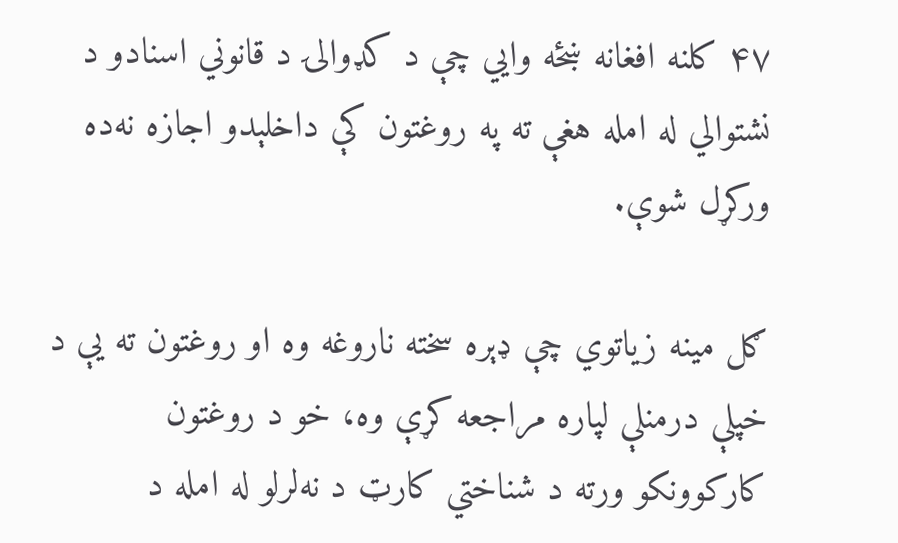۴۷ کلنه افغانه ښځه وايي چې د کډوالۍ د قانوني اسنادو د نشتوالي له امله هغې ته په روغتون کې داخلېدو اجازه نه‌ده ورکړل شوې.

ګل مینه زیاتوي چې ډېره سخته ناروغه وه او روغتون ته یې د خپلې درمنلې لپاره مراجعه کړې وه، خو د روغتون کارکوونکو ورته د شناختي کارټ د نه‌لرلو له امله د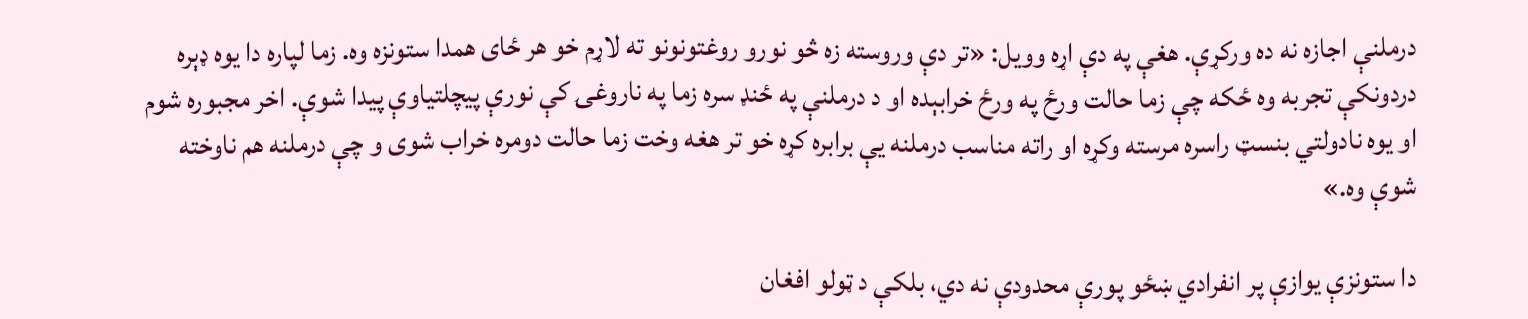درملنې اجازه نه ده ورکړې. هغې په دې اړه وویل: «تر دې وروسته زه څو نورو روغتونونو ته لاړم خو هر ځای همدا ستونزه وه. زما لپاره دا یوه ډېره دردونکې تجربه وه ځکه چې زما حالت ورځ په ورځ خرابېده او د درملنې په ځنډ سره زما په ناروغۍ کې نورې پیچلتیاوې پیدا شوې. اخر مجبوره شوم او یوه نادولتي بنسټ راسره مرسته وکړه او راته مناسب درملنه یې برابره کړه خو تر هغه وخت زما حالت دومره خراب شوی و چې درملنه هم ناوخته شوې وه.»

دا ستونزې یوازې پر انفرادي ښځو پورې محدودې نه دي، بلکې د ټولو افغان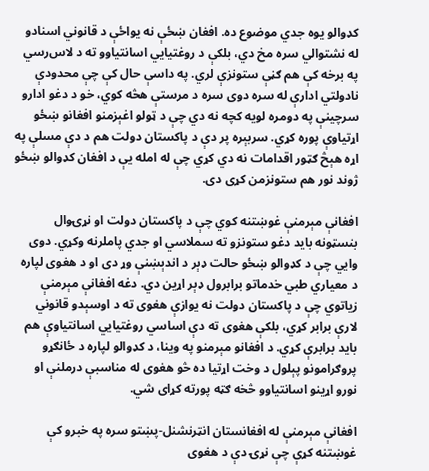کډوالو یوه جدي موضوع ده. افغان ښځې نه یواځې د قانوني اسنادو له نشتوالي سره مخ دي، بلکې د روغتیایي اسانتیاوو ته د لاس‌رسي په برخه کې هم ګڼې ستونزې لري. په داسې حال کې چې محدودې نادولتي ادارې له سره دوی سره د مرستې هڅه کوي، خو د دغو ادارو سرچینې په دومره لویه کچه نه دي چې د ټولو اغېزمنو افغانو ښځو اړتیاوې پوره کړي. سربېره پر دې د پاکستان دولت هم د دې مسلې په اړه هېڅ ګټور اقدامات نه دي کړي چې له امله یې د افغان کډوالو ښځو ژوند نور هم ستونزمن کړی دی.

افغانې مېرمنې غوښتنه کوي چې د پاکستان دولت او نړۍوال بنسټونه باید دغو ستونزو ته سملاسي او جدي پاملرنه وکړي. دوی وايي چې د کډوالو ښځو حالت ډېر د اندېښنې وړ دی او د هغوی لپاره د معیاري طبي خدماتو برابرول ډېر اړین دي. دغه افغانې مېرمنې زیاتوي چې د پاکستان دولت نه یوازې هغوی ته د اوسېدو قانوني لارې برابر کړي، بلکې هغوی ته دې اساسي روغتیايي اسانتیاوې هم باید برابرې کړي. د افغانو مېرمنو په وینا، د کډوالو لپاره د ځانګړو پروګرامونو پېلول د وخت اړتیا ده څو هغوی له مناسبې درملنې او نورو اړینو اسانتیاوو څخه ګټه پورته کړای شي.

افغانې مېرمنې له افغانستان انټرنشنل-پښتو سره په خبرو کې غوښتنه کړې چې نړۍ دې د هغوی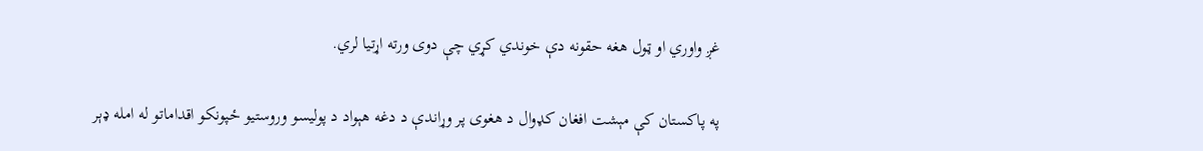غږ واوري او ټول هغه حقونه دې خوندي کړي چې دوی ورته اړتیا لري.

په پاکستان کې مېشت افغان کډوال د هغوی پر وړاندې د دغه هېواد د پولیسو وروستیو ځپونکو اقداماتو له امله ډېر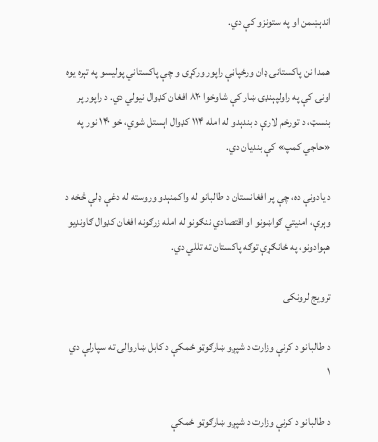اندېښمن او په ستونزو کې دي.

همدا نن پاکستانۍ ډان ورځپاڼې راپور ورکړی و چې پاکستاني پوليسو په تېره یوه اونۍ کې په راولپېنډۍ ښار کې شاوخوا ۸۲۰ افغان کډوال نیولي دي. د راپور پر بنسټ، د تورخم لارې د بندېدو له امله ۱۱۴ کډوال اېستل شوي، خو ۱۴۰ نور په «حاجي کمپ» کې بندیان دي.

د یادونې ده، چې پر افغانستان د طالبانو له واکمنېدو وروسته له دغې ډلې څخه د وېرې، امنیتي ګواښونو او اقتصادي ننګونو له امله زرګونه افغان کډوال ګاونډیو هېوادونو، په ځانګړې توګه پاکستان ته تللي دي.

ترویج لرونکی

د طالبانو د کرنې وزارت د شپږو ښارګوټو ځمکې د کابل ښاروالۍ ته سپارلې دي
۱

د طالبانو د کرنې وزارت د شپږو ښارګوټو ځمکې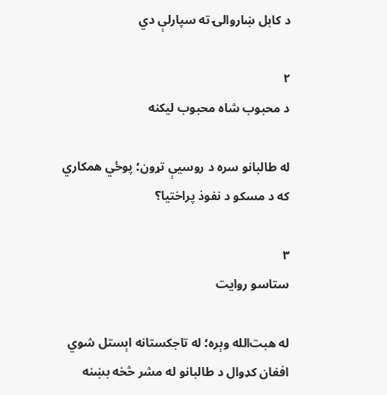د کابل ښاروالۍ ته سپارلې دي

۲
د محبوب شاه محبوب لیکنه

له طالبانو سره د روسیې تړون؛ پوځي همکاري که د مسکو د نفوذ پراختیا؟

۳
ستاسو روایت

له هبت‌الله وېره؛ له تاجکستانه اېستل شوي افغان کډوال د طالبانو له مشر څخه بښنه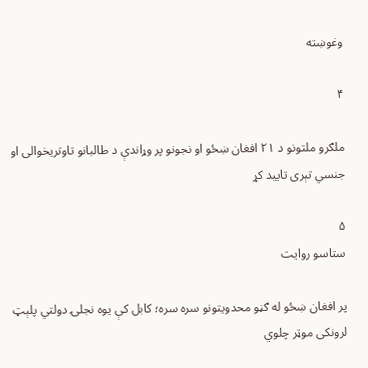وغوښته

۴

ملګرو ملتونو د ۲۱ افغان ښځو او نجونو پر وړاندې د طالبانو تاوتریخوالی او جنسي تېری تایید کړ

۵
ستاسو روایت

پر افغان ښځو له ګڼو محدویتونو سره سره؛ کابل کې یوه نجلۍ دولتي پلېټ لرونکی موټر چلوي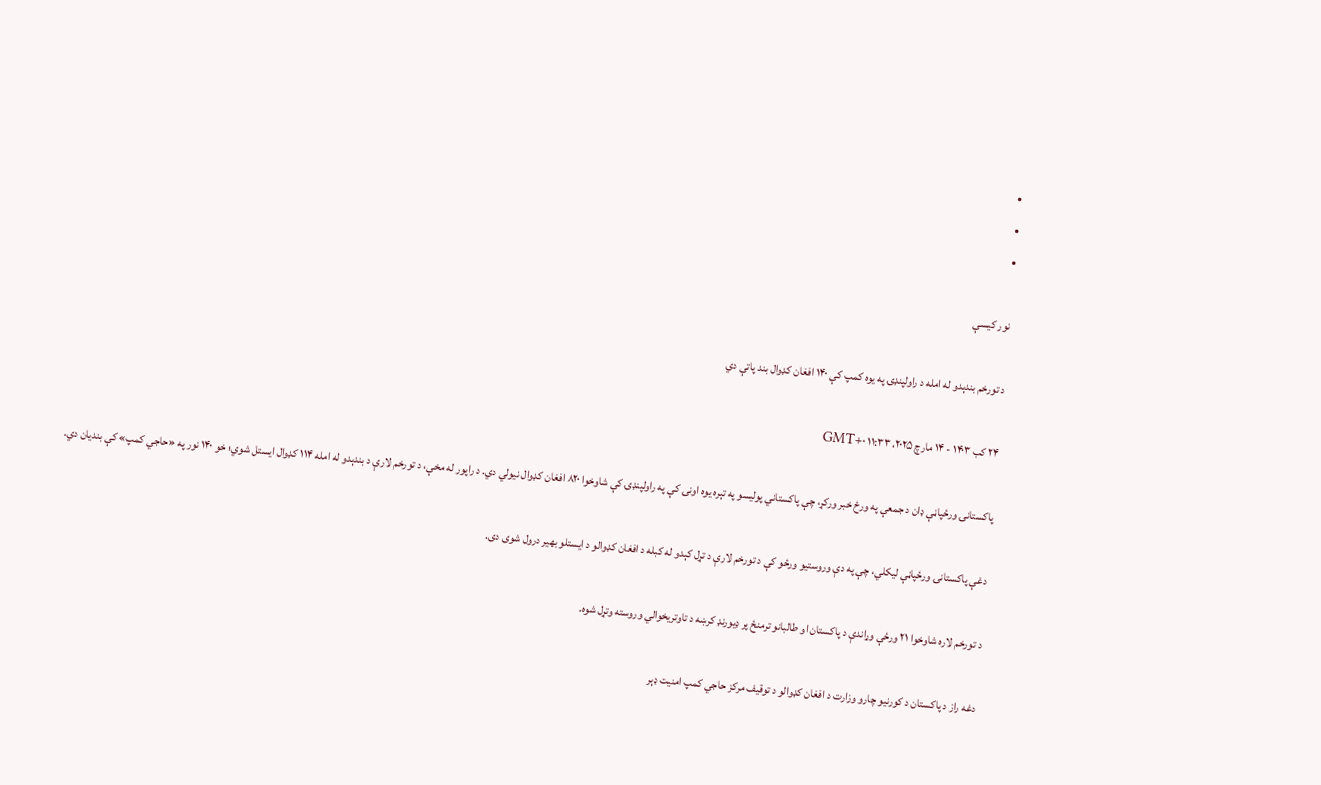•
•
•

نور کیسې

د تورخم بندېدو له امله د راولپنډۍ په یوه کمپ کې ۱۴۰ افغان کډوال بند پاتې دي

۲۴ کب ۱۴۰۳ - ۱۴ مارچ ۲۰۲۵، ۱۱:۳۳ GMT+۰

پاکستانۍ ورځپاڼې ډان د جمعې په ورځ خبر ورکړ، چې پاکستاني پوليسو په تېره یوه اونۍ کې په راولپنډۍ کې شاوخوا ۸۲۰ افغان کډوال نیولي دي. د راپور له مخې، د تورخم لارې د بندېدو له امله ۱۱۴ کډوال ایستل شوي؛ خو ۱۴۰ نور په «حاجي کمپ» کې بندیان دي.

دغې پاکستانۍ ورځپاڼې لیکلي، چې په دې وروستیو ورځو کې د تورخم لارې د تړل کېدو له کبله د افغان کډوالو د ایستلو بهیر درول شوی دی.

د تورخم لاره شاوخوا ۲۱ ورځې وړاندې د پاکستان او طالبانو ترمنځ پر ډيورنډ کرښه د تاوتريخوالي وروسته وتړل شوه.

دغه راز د پاکستان د کورنیو چارو وزارت د افغان کډوالو د توقیف مرکز حاجي کمپ امنیت ډېر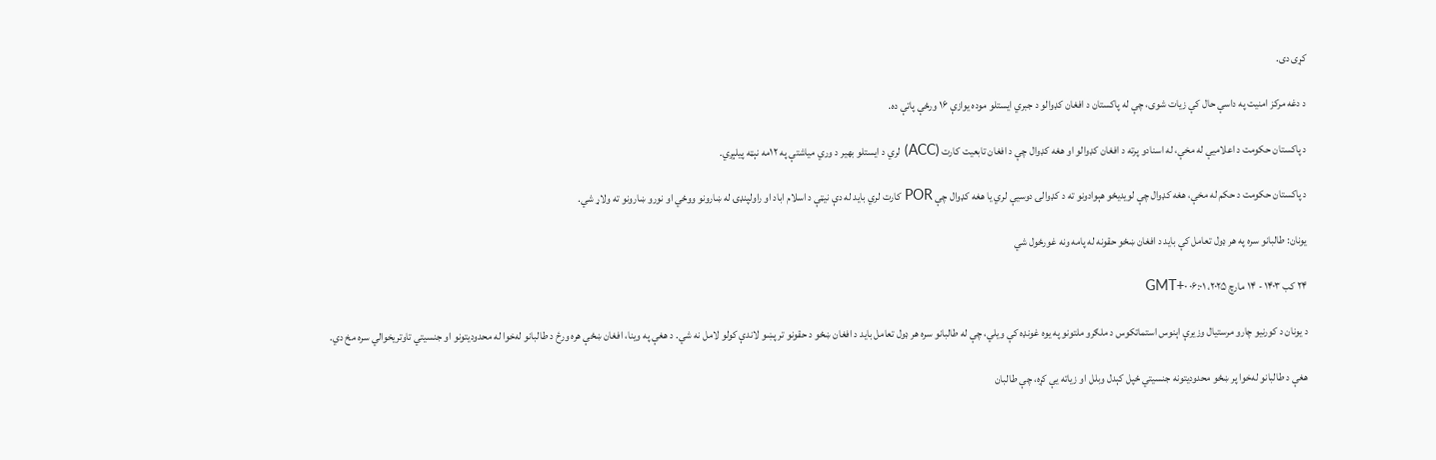کړی دی.

د دغه مرکز امنیت په داسې حال کې زیات شوی، چې له پاکستان د افغان کډوالو د جبري ایستلو موده یوازې ۱۶ ورځې پاتې ده.

د پاکستان حکومت د اعلامیې له مخې، له اسنادو پرته د افغان کډوالو او هغه کډوال چې د افغان تابعیت کارت (ACC) لري د ایستلو بهیر د وري میاشتې په ۱۲مه نېټه پیلېږي.

د پاکستان حکومت د حکم له مخې، هغه کډوال چې لویدیځو هېوادونو ته د کډوالۍ دوسیې لري یا هغه کډوال چې POR کارت لري باید له دې نیټې د اسلام اباد او راولپنډۍ له ښارونو ووځي او نورو ښارونو ته ولاړ شي.

یونان: طالبانو سره په هر ډول تعامل کې باید د افغان ښځو حقونه له پامه ونه غورځول شي

۲۴ کب ۱۴۰۳ - ۱۴ مارچ ۲۰۲۵، ۰۶:۰۱ GMT+۰

د یونان د کورنیو چارو مرستیال وزیرې اېنوس استماتکوس د ملګرو ملتونو په یوه غونډه کې ویلي، چې له طالبانو سره هر ډول تعامل باید د افغان ښځو د حقونو تر پښو لاندې کولو لامل نه شي. د هغې په وینا، افغان ښځې هره ورځ د طالبانو له‌خوا له محدودیتونو او جنسیتي تاوتریخوالي سره مخ دي.

هغې د طالبانو له‌خوا پر ښځو محدودیتونه جنسیتي ځپل کېدل وبلل او زیاته یې کړه، چې طالبان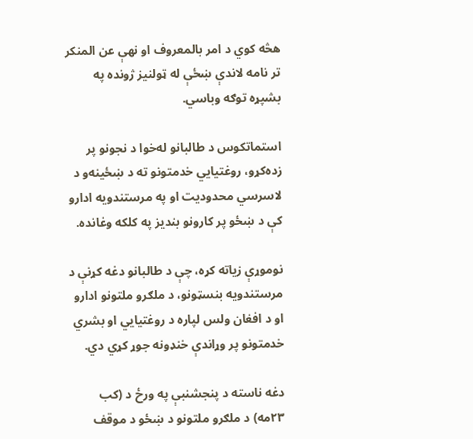هڅه کوي د امر بالمعروف او نهې عن المنکر تر نامه لاندې ښځې له ټولنیز ژونده په بشپړه توګه وباسي.

استماتکوس د طالبانو له‌خوا د نجونو پر زده‌کړو، روغتیایي خدمتونو ته د ښځینه‌و د لاسرسي محدودیت او په مرستندویه ادارو کې د ښځو پر کارونو بندیز په کلکه وغانده.

نوموړې زیاته کړه، چې د طالبانو دغه کړنې د مرستندویه بنسټونو، د ملګرو ملتونو ادارو او د افغان ولس لپاره د روغتیايي او بشري خدمتونو پر وړاندې خنډونه جوړ کړي دي.

دغه ناسته د پنجشنبې په ورځ د (کب ۲۳مه) د ملګرو ملتونو د ښځو د موقف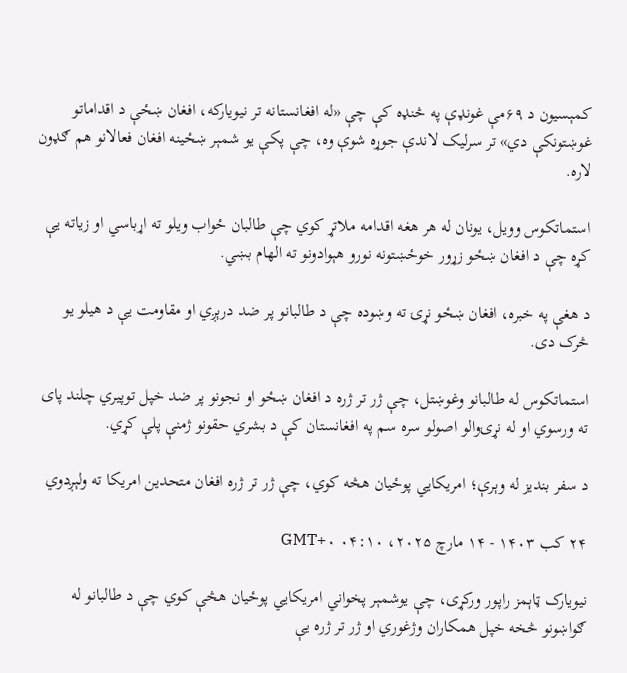کمېسیون د ۶۹مې غونډې په څنډه کې چې «له افغانستانه تر نیویارکه، افغان ښځې د اقداماتو غوښتونکې دي» تر سرلیک لاندې جوړه شوې وه، چې پکې یو شمېر ښځینه افغان فعالانو هم ګډون لاره.

استماتکوس وویل، یونان له هر هغه اقدامه ملاتړ کوي چې طالبان ځواب ویلو ته اړباسي او زیاته یې کړه چې د افغان ښځو زړور خوځښتونه نورو هېوادونو ته الهام بښي.

د هغې په خبره، افغان ښځو نړۍ ته وښوده چې د طالبانو پر ضد درېږي او مقاومت یې د هیلو یو څرک دی.

استماتکوس له طالبانو وغوښتل، چې ژر تر ژره د افغان ښځو او نجونو پر ضد خپل توپیري چلند پای ته ورسوي او له نړۍوالو اصولو سره سم په افغانستان کې د بشري حقونو ژمنې پلې کړي.

د سفر بندیز له وېرې؛ امریکایي پوځیان هڅه کوي، چې ژر تر ژره افغان متحدین امریکا ته ولېږدوي

۲۴ کب ۱۴۰۳ - ۱۴ مارچ ۲۰۲۵، ۰۴:۱۰ GMT+۰

نیویارک ټاېمز راپور ورکړی، چې یوشمېر پخواني امریکایي پوځیان هڅې کوي چې د طالبانو له ګواښونو څخه خپل همکاران وژغوري او ژر تر ژره یې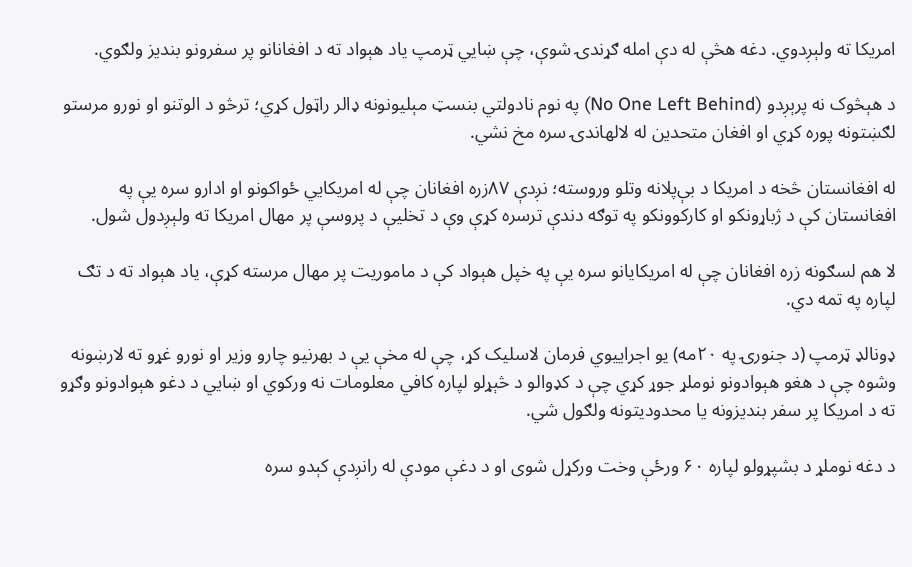امریکا ته ولېږدوي. دغه هڅې له دې امله ګړندۍ شوې، چې ښايي ټرمپ یاد هېواد ته د افغانانو پر سفرونو بندیز ولګوي.

د هېڅوک نه پرېږدو (No One Left Behind) په نوم نادولتي بنسټ مېلیونونه ډالر راټول کړي؛ ترڅو د الوتنو او نورو مرستو لګښتونه پوره کړي او افغان متحدین له لالهاندۍ سره مخ نشي.

له افغانستان څخه د امریکا د بې‌پلانه وتلو وروسته؛ نږدې ۸۷زره افغانان چې له امریکایي ځواکونو او ادارو سره یې په افغانستان کې د ژباړونکو او کارکوونکو په توګه دندې ترسره کړې وې د تخلیې د پروسې پر مهال امریکا ته ولېږدول شول.

لا هم لسګونه زره افغانان چې له امریکایانو سره یې په خپل هېواد کې د ماموریت پر مهال مرسته کړې، یاد هېواد ته د تګ لپاره په تمه دي.

ډونالډ ټرمپ (د جنورۍ په ۲۰مه) یو اجراییوي فرمان لاسلیک کړ، چې له مخې یې د بهرنیو چارو وزیر او نورو غړو ته لارښونه وشوه چې د هغو هېوادونو نوملړ جوړ کړي چې د کډوالو د څېړلو لپاره کافي معلومات نه ورکوي او ښایي د دغو هېوادونو وګړو ته د امریکا پر سفر بندیزونه یا محدودیتونه ولګول شي.

د دغه نوملړ د بشپړولو لپاره ۶۰ ورځې وخت ورکړل شوی او د دغې مودې له رانږدې کېدو سره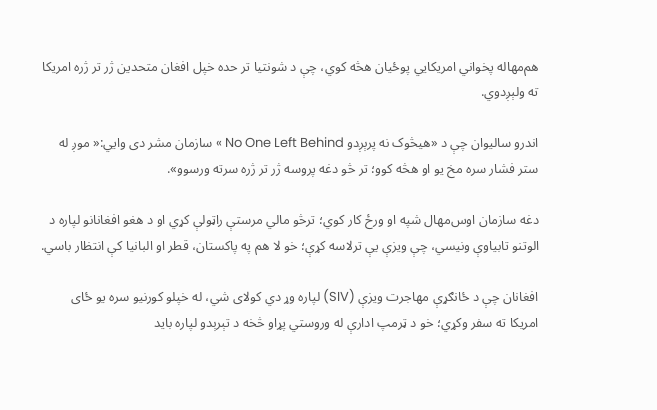هم‌مهاله پخواني امریکایي پوځیان هڅه کوي، چې د شونتیا تر حده خپل افغان متحدین ژر تر ژره امریکا ته ولېږدوي.

اندرو سالیوان چې د «هیڅوک نه پرېږدو No One Left Behind » سازمان مشر دی وایي:« موږ له ستر فشار سره مخ یو او هڅه کوو؛ تر څو دغه پروسه ژر تر ژره سرته ورسوو».

دغه سازمان اوس‌مهال شپه او ورځ کار کوي؛ ترڅو مالي مرستې راټولې کړي او د هغو افغانانو لپاره د الوتنو تابیاوې ونیسي، چې ویزې یې ترلاسه کړې؛ خو لا هم په پاکستان، قطر او البانیا کې انتظار باسي.

افغانان چې د ځانګړې مهاجرت ویزې (SIV) لپاره وړ دي کولای شي، له خپلو کورنیو سره یو ځای امریکا ته سفر وکړي؛ خو د ټرمپ ادارې له وروستي پړاو څخه د تېرېدو لپاره باید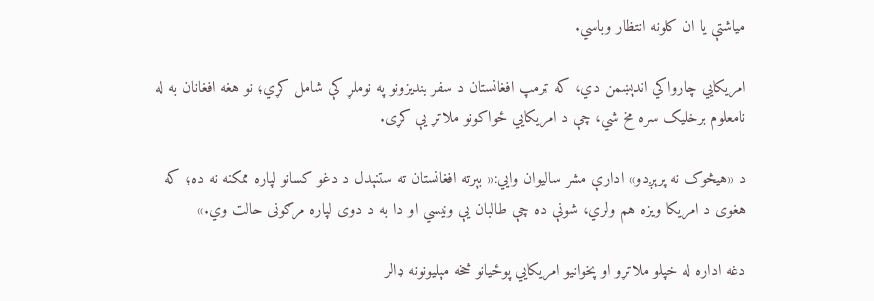میاشتې یا ان کلونه انتظار وباسي.

امریکایي چارواکي اندېښمن دي، که ټرمپ افغانستان د سفر بندیزونو په نوملړ کې شامل کړي؛ نو هغه افغانان به له نامعلوم برخلیک سره مخ شي، چې د امریکایي ځواکونو ملاتړ یې کړی.

د «هیڅوک نه پرېږدو» ادارې مشر سالیوان وایي:« بېرته افغانستان ته ستنېدل د دغو کسانو لپاره ممکنه نه ده؛ که هغوی د امریکا ویزه هم ولري، شونې ده چې طالبان یې ونیسي او دا به د دوی لپاره مرګونی حالت وي.»

دغه اداره له خپلو ملاتړو او پخوانیو امریکایي پوځیانو څخه مېلیونونه ډالر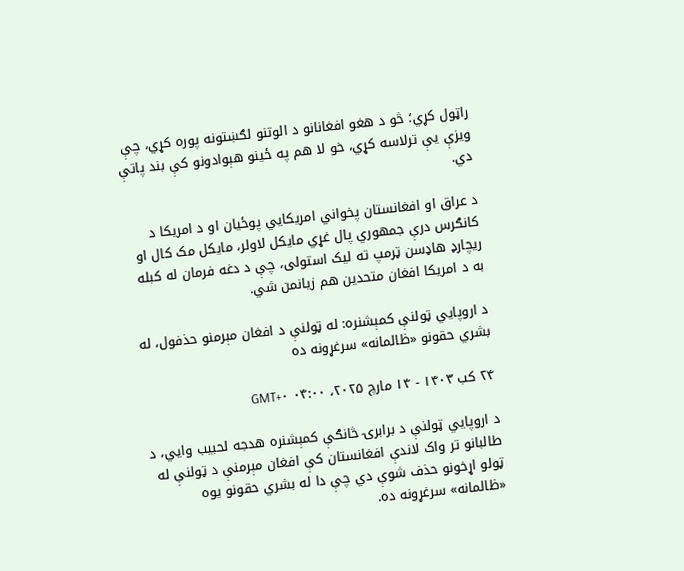راټول کړي؛ څو د هغو افغانانو د الوتنو لګښتونه پوره کړي، چې ویزې یې ترلاسه کړي، خو لا هم په ځینو هېوادونو کې بند پاتې دي.

د عراق او افغانستان پخواني امریکایي پوځیان او د امریکا د کانګرس درې جمهوري ‌پال غړي مایکل لاولر، مایکل مک ‌کال او ریچارډ هاډسن ټرمپ ته لیک استولی، چې د دغه فرمان له کبله به د امریکا افغان متحدین هم زیانمن شي.

د اروپایي ټولنې کمېشنره: له ټولنې د افغان مېرمنو حذفول، له بشري حقونو «ظالمانه» سرغړونه ده

۲۴ کب ۱۴۰۳ - ۱۴ مارچ ۲۰۲۵، ۰۴:۰۰ GMT+۰

د اروپایي ټولنې د برابرۍ څانګې کمېشنره هدجه لحبیب وایي، د طالبانو تر واک لاندې افغانستان کې افغان مېرمنې د ټولنې له ټولو اړخونو حذف شوې دي چې دا له بشري حقونو یوه «ظالمانه» سرغړونه ده.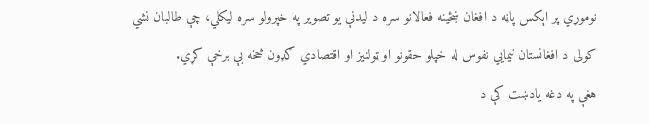نوموړي پر اېکس پاڼه د افغان ښځینه فعالانو سره د لیدنې یو تصویر په خپرولو سره لیکلي، چې طالبان نشي کولی د افغانستان نیمایي نفوس له خپلو حقونو او ټولنیز او اقتصادي ګډون څخه بې برخې کړي.
هغې په دغه یادښت کې د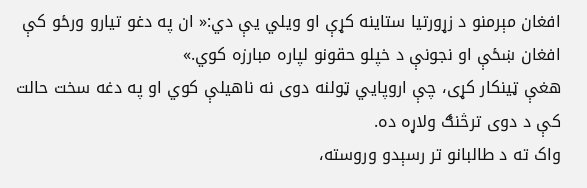افغان مېرمنو د زړورتیا ستاینه کړې او ویلي یې دي:« ان په دغو تیارو ورځو کې افغان ښځې او نجونې د خپلو حقونو لپاره مبارزه کوي.»
هغې ټینکار کړی، چې اروپايي ټولنه دوی نه ناهیلې کوي او په دغه سخت حالت کې د دوی ترڅنګ ولاړه ده.
واک ته د طالبانو تر رسېدو وروسته،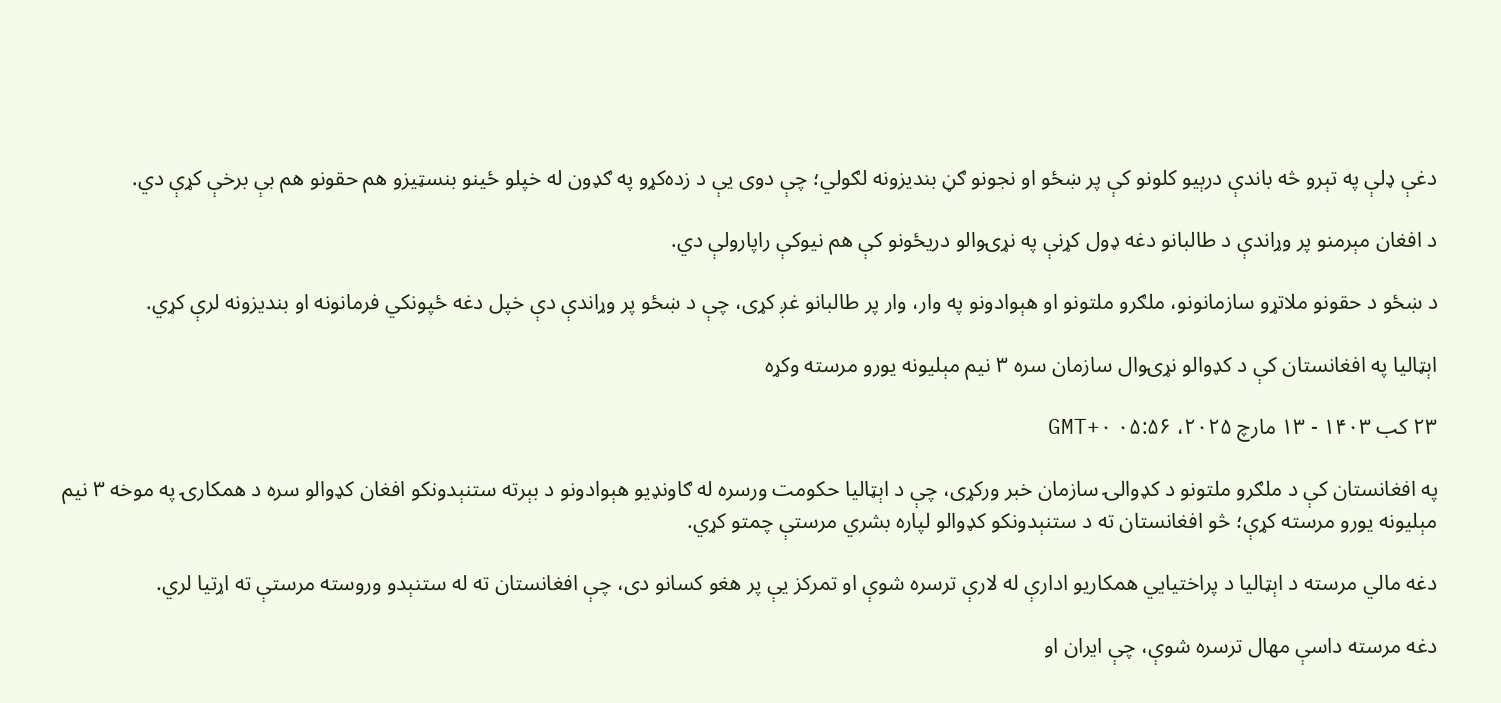دغې ډلې په تېرو څه باندې درېیو کلونو کې پر ښځو او نجونو ګڼ بندیزونه لګولي؛ چې دوی یې د زده‌کړو په ګډون له خپلو ځینو بنسټیزو هم حقونو هم بې برخې کړې دي.

د افغان مېرمنو پر وړاندې د طالبانو دغه ډول کړنې په نړۍوالو دریځونو کې هم نیوکې راپارولې دي.

د ښځو د حقونو ملاتړو سازمانونو، ملګرو ملتونو او هېوادونو په وار، وار پر طالبانو غږ کړی، چې د ښځو پر وړاندې دې خپل دغه ځپونکي فرمانونه او بندیزونه لرې کړي.

اېټالیا په افغانستان کې د کډوالو نړۍوال سازمان سره ۳ نیم مېلیونه یورو مرسته وکړه

۲۳ کب ۱۴۰۳ - ۱۳ مارچ ۲۰۲۵، ۰۵:۵۶ GMT+۰

په افغانستان کې د ملګرو ملتونو د کډوالۍ سازمان خبر ورکړی، چې د اېټالیا حکومت ورسره له ګاونډیو هېوادونو د بېرته ستنېدونکو افغان کډوالو سره د همکارۍ په موخه ۳ نیم مېلیونه یورو مرسته کړې؛ څو افغانستان ته د ستنېدونکو کډوالو لپاره بشري مرستې چمتو کړي.

دغه مالي مرسته د اېټالیا د پراختیايي همکاریو ادارې له لارې ترسره شوې او تمرکز یې پر هغو کسانو دی، چې افغانستان ته له ستنېدو وروسته مرستې ته اړتیا لري.

دغه مرسته داسې مهال ترسره شوې، چې ایران او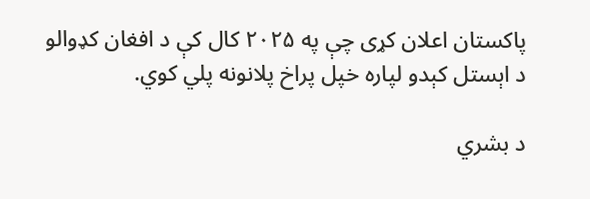پاکستان اعلان کړی چې په ۲۰۲۵ کال کې د افغان کډوالو د اېستل کېدو لپاره خپل پراخ پلانونه پلي کوي.

د بشري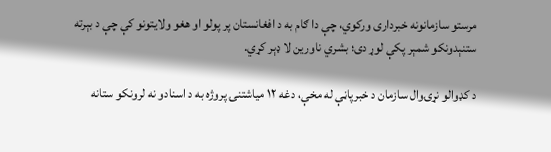مرستو سازمانونه خبرداری ورکوي، چې دا ګام به د افغانستان پر پولو او هغو ولایتونو کې چې د بېرته ستنېدونکو شمېر پکې لوړ دی؛ بشري ناورین لا ډېر کړي.

د کډوالو نړۍوال سازمان د خبرپاڼې له مخې، دغه ۱۲ میاشتنۍ پروژه به د اسنادو نه لرونکو ستانه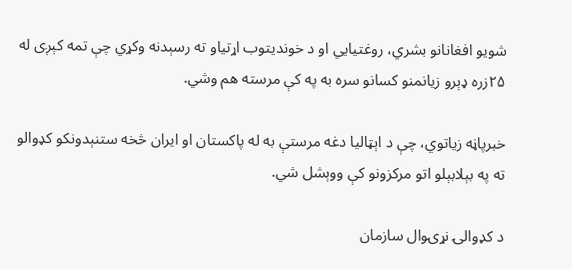شویو افغانانو بشري، روغتیایي او د خوندیتوب اړتیاو ته رسېدنه وکړي چې تمه کېږی له ۲۵زره ډېرو زیانمنو کسانو سره به په کې مرسته هم وشي.

خبرپاڼه زیاتوي، چې د اېټالیا دغه مرستې به له پاکستان او ایران څخه ستنېدونکو کډوالو ته په بېلابېلو اتو مرکزونو کې ووېشل شي.

د کډوالۍ نړۍوال سازمان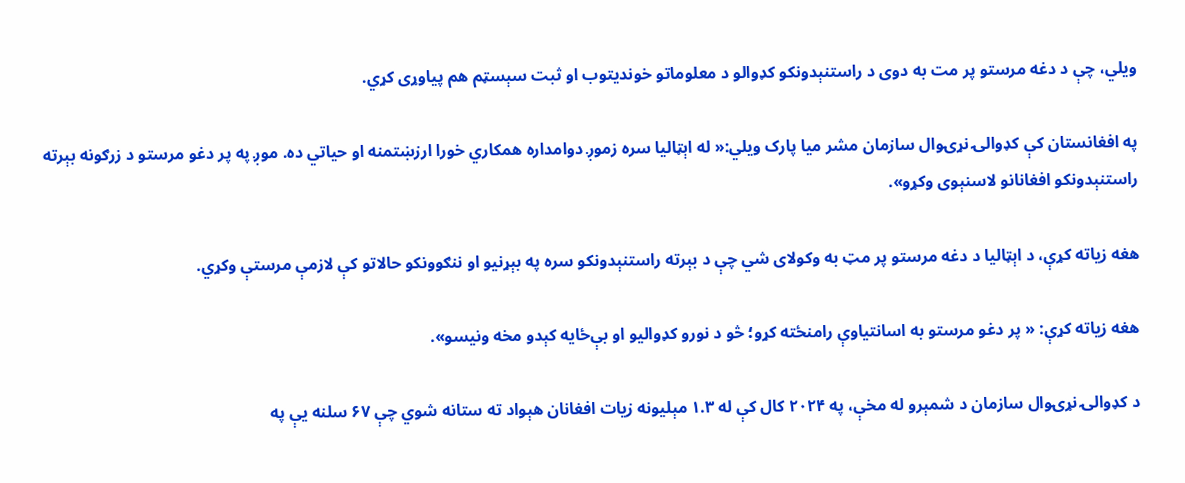ویلي، چې د دغه مرستو پر مت به دوی د راستنېدونکو کډوالو د معلوماتو خوندیتوب او ثبت سېسټم هم پیاوړی کړي.

په افغانستان کې کډوالۍ نړۍوال سازمان مشر میا پارک ویلي:« له اېټالیا سره زموږ دوامداره همکاري خورا ارزښتمنه او حیاتي ده. موږ په پر دغو مرستو د زرګونه بېرته راستنېدونکو افغانانو لاسنېوی وکړو».

هغه زیاته کړې، د اېټالیا د دغه مرستو پر مټ به وکولای شي چې د بېرته راستنېدونکو سره په بېړنیو او ننګوونکو حالاتو کې لازمې مرستې وکړي.

هغه زیاته کړې: « پر دغو مرستو به اسانتیاوې رامنځته کړو؛ څو د نورو کډوالیو او بې‌ځایه کېدو مخه ونیسو».

د کډوالۍ نړۍوال سازمان د شمېرو له مخې، په ۲۰۲۴ کال کې له ۱.۳ مېلیونه زیات افغانان هېواد ته ستانه شوي چې ۶۷ سلنه یې په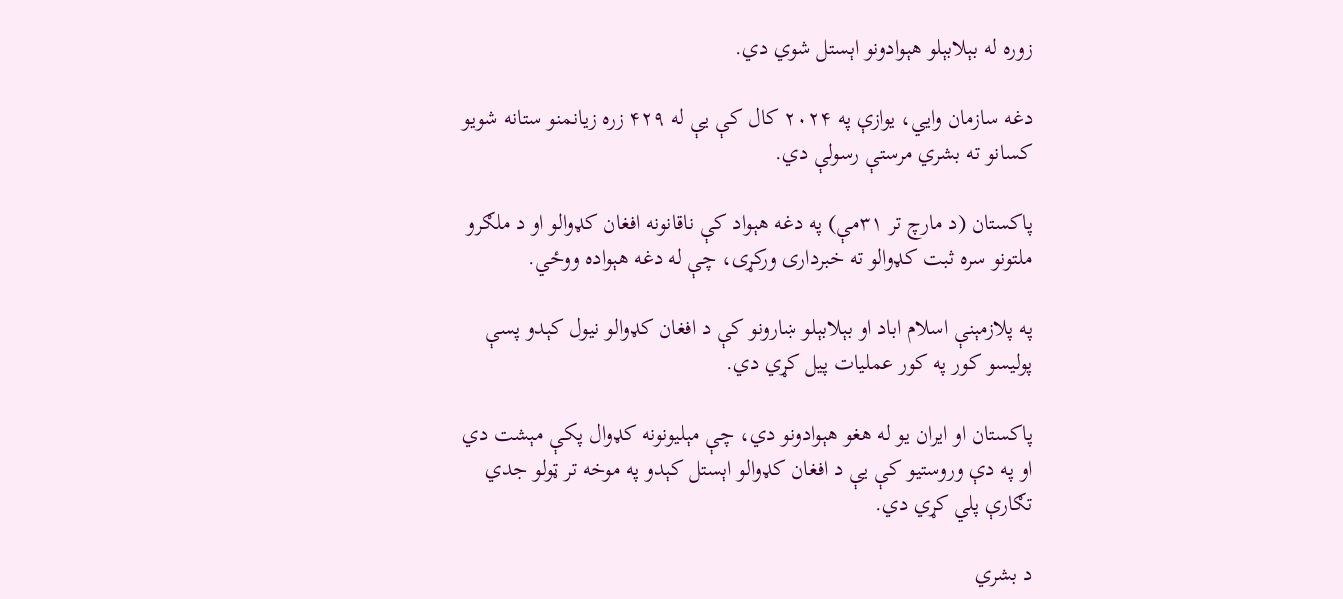زوره له بېلابېلو هېوادونو اېستل شوي دي.

دغه سازمان وایي، یوازې په ۲۰۲۴ کال کې یې له ۴۲۹ زره زیانمنو ستانه شویو کسانو ته بشري مرستې رسولې دي.

پاکستان (د مارچ تر ۳۱مې) په دغه هېواد کې ناقانونه افغان کډوالو او د ملګرو ملتونو سره ثبت کډوالو ته خبرداری ورکړی، چې له دغه هېواده ووځي.

په پلازمېنې اسلام اباد او بېلابېلو ښارونو کې د افغان کډوالو نیول کېدو پسې پولیسو کور په کور عملیات پیل کړي دي.

پاکستان او ایران یو له هغو هېوادونو دي، چې مېلیونونه کډوال پکې مېشت دي او په دې وروستیو کې یې د افغان کډوالو اېستل کېدو په موخه تر ټولو جدي تګارې پلي کړي دي.

د بشري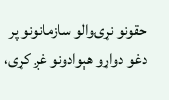حقونو نړۍوالو سازمانونو پر دغو دواړو هېوادونو غږ کړی،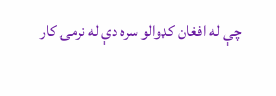چې له افغان کډوالو سره دې له نرمۍ کار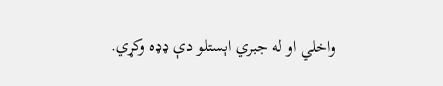واخلي او له جبري اېستلو دې ډډه وکړي.